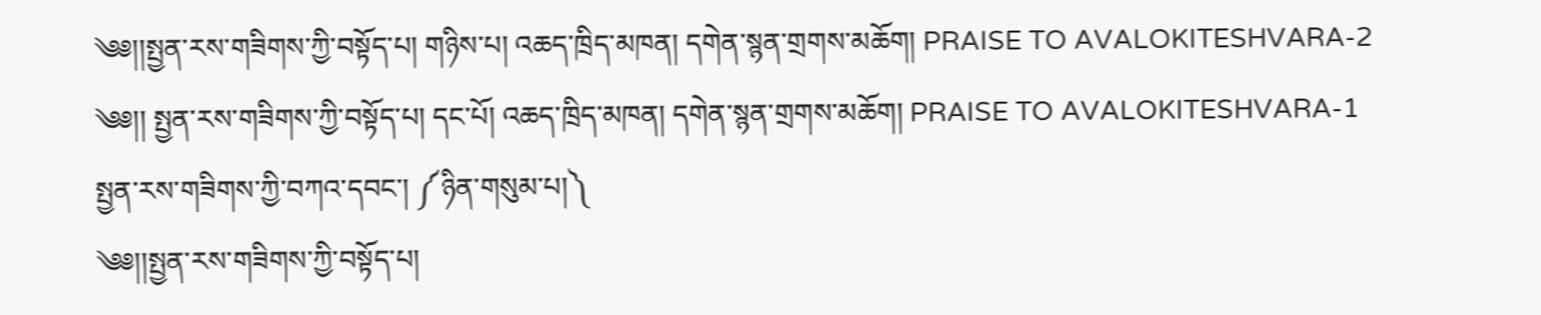༄༅།།སྤྱན་རས་གཟིགས་ཀྱི་བསྟོད་པ། གཉིས་པ། འཆད་ཁྲིད་མཁན། དགེན་སྙན་གྲགས་མཆོག། PRAISE TO AVALOKITESHVARA-2
༄༅།། སྤྱན་རས་གཟིགས་ཀྱི་བསྟོད་པ། དང་པོ། འཆད་ཁྲིད་མཁན། དགེན་སྙན་གྲགས་མཆོག། PRAISE TO AVALOKITESHVARA-1
སྤྱན་རས་གཟིགས་ཀྱི་བཀའ་དབང་། ༼ཉིན་གསུམ་པ།༽
༄༅།།སྤྱན་རས་གཟིགས་ཀྱི་བསྟོད་པ།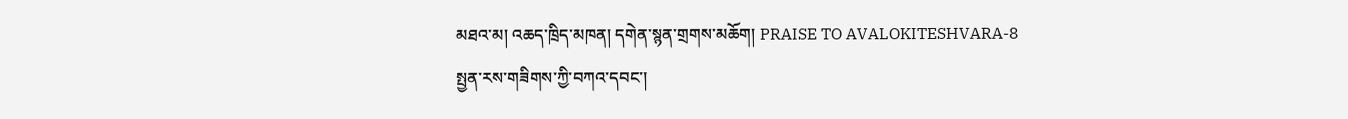མཐའ་མ། འཆད་ཁྲིད་མཁན། དགེན་སྙན་གྲགས་མཆོག། PRAISE TO AVALOKITESHVARA-8
སྤྱན་རས་གཟིགས་ཀྱི་བཀའ་དབང་།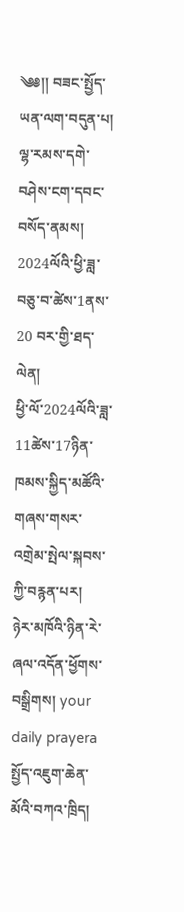༄༅།། བཟང་སྤྱོད་ཡན་ལག་བདུན་པ། ལྷ་རམས་དགེ་བཤེས་ངག་དབང་བསོད་ནམས།
2024ལོའི་ཕྱི་ཟླ་བཅུ་བ་ཚེས་1ནས་20 བར་གྱི་ཐད་ལེན།
ཕྱི་ལོ་2024ལོའི་ཟླ་11ཚེས་17ཉིན་ཁམས་སྐྱིད་མཚོའི་གཞས་གསར་འགྲེམ་སྤེལ་སྐབས་ཀྱི་བརྙན་པར།
ཉེར་མཁོའི་ཉིན་རེ་ཞལ་འདོན་ཕྱོགས་བསྒྲིགས། your daily prayera
སྤྱོད་འཇུག་ཆེན་མོའི་བཀའ་ཁྲིད།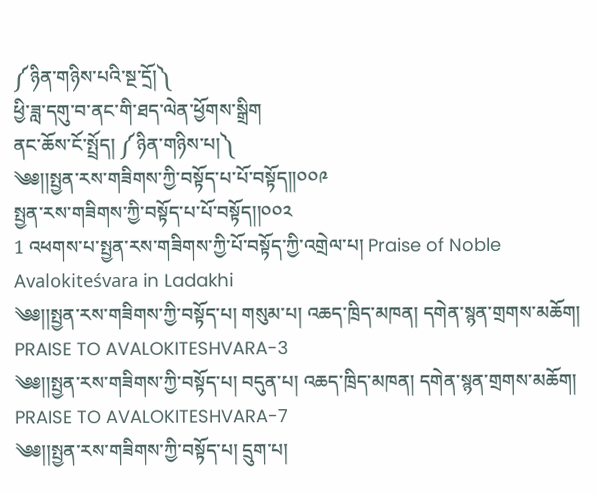༼ཉིན་གཉིས་པའི་སྔ་དྲོ།༽
ཕྱི་ཟླ་དགུ་བ་ནང་གི་ཐད་ལེན་ཕྱོགས་སྒྲིག
ནང་ཆོས་ངོ་སྤྲོད། ༼ཉིན་གཉིས་པ།༽
༄༅།།སྤྱན་རས་གཟིགས་ཀྱི་བསྟོད་པ་པོ་བསྟོད།།༠༠༩
སྤྱན་རས་གཟིགས་ཀྱི་བསྟོད་པ་པོ་བསྟོད།།༠༠༢
1 འཕགས་པ་སྤྱན་རས་གཟིགས་ཀྱི་པོ་བསྟོད་ཀྱི་འགྲེལ་པ། Praise of Noble Avalokiteśvara in Ladakhi
༄༅།།སྤྱན་རས་གཟིགས་ཀྱི་བསྟོད་པ། གསུམ་པ། འཆད་ཁྲིད་མཁན། དགེན་སྙན་གྲགས་མཆོག། PRAISE TO AVALOKITESHVARA-3
༄༅།།སྤྱན་རས་གཟིགས་ཀྱི་བསྟོད་པ། བདུན་པ། འཆད་ཁྲིད་མཁན། དགེན་སྙན་གྲགས་མཆོག། PRAISE TO AVALOKITESHVARA-7
༄༅།།སྤྱན་རས་གཟིགས་ཀྱི་བསྟོད་པ། དྲུག་པ།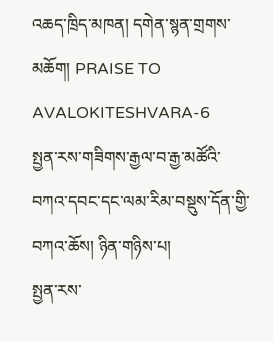འཆད་ཁྲིད་མཁན། དགེན་སྙན་གྲགས་མཆོག། PRAISE TO AVALOKITESHVARA-6
སྤྱན་རས་གཟིགས་རྒྱལ་བ་རྒྱ་མཚོའི་བཀའ་དབང་དང་ལམ་རིམ་བསྡུས་དོན་གྱི་བཀའ་ཆོས། ཉིན་གཉིས་པ།
སྤྱན་རས་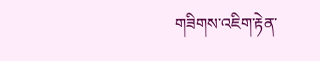གཟིགས་འཇིག་རྟེན་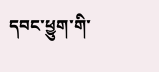དབང་ཕྱུག་གི་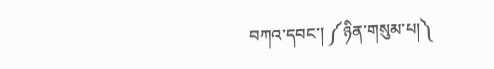བཀའ་དབང་། ༼ཉིན་གསུམ་པ།༽